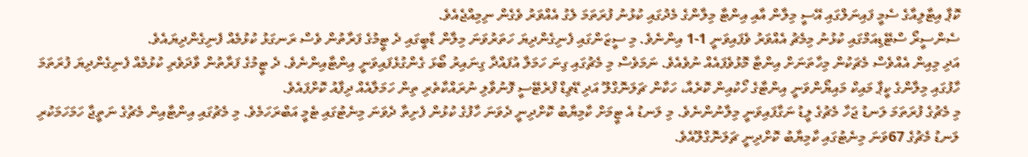ކޮޕާ އިޓާލިއާގެ ސެމީ ފައިނަލްގައި އޭސީ މިލާން އާއި އިންޓާ މިލާންގެ މެދުގައި ކުޅުނު ފުރަތަމަ ލެގު އެއްވަރު ވެގެން ނިމިއްޖެއެވެ.
ސެންސީރޯ ސްޓޭޑިއަމްގައި ކުޅުނު މިމެޗު އެއްވަރު ވެފައިވަނީ 1-1 އިންނެވެ. މި ސީޒަންގައި ފެނިގެންދިޔަ ހަތަރުވަނަ މިލާން ޑާބީގައި ދެ ޓީމުގެ ފަރާތުން ވެސް ރަނގަޅު ކުޅުމެއް ފެނިގެންދިޔައެވެ.
އަދި މިއިން އެއްވެސް މެޗަކުން މިހާތަނަށް އިންޓާ މޮޅުވެފައެއް ނުވެއެވެ. ނަމަވެސް މި މެޗުގައި ގިނަ ހަމަލާ އުފައްދާ ގިނައިރު ބޯޅަ ގެންގުޅެފައިވަނީ އިންޓާއިންނެވެ. ދެ ޓީމުގެ ފަރާތުން ވާދަވެރި ކުޅުމެއް ފެނިގެންދިޔަ ފުރަތަމަ ހާފުގައި މިލާންގެ ކީޕާ މައިކް މައިޔޯންވަނީ އިންޓާގެ ހޯކުއިން ކޮރެއާ، ހަކާން ޗަލަނޮގްލޫ އަދި ޑޭވިޑް ފްރެޓޭސީ ފޮނުވާލި ނުރައްކާތެރި ތިން ހަމަލާއެއް ދިފާއު ކޮށްފައެވެ.
މި މެޗުގެ ފުރަތަމަ ލަނޑު ޖަހާ މެޗުގެ ލީޑު ނަގާފައިވަނީ މިލާނުންނެވެ. މި ލަނޑު އެ ޓީމަށް ކާމިޔާބު ކޮށްދިނީ ދެވަނަ ހާފުގެ ކުޅުން ފެށިތާ ދެވަނަ މިނެޓުގައި ޓެމީ އަބްރަހަމެވެ. މި މެޗުގައި އިންޓާއިން މެޗުގެ ނަތީޖާ ހަމަހަމަކުރި ލަނޑު މެޗުގެ 67ވަނަ މިނެޓުގައި ކާމިޔާބު ކޮށްދިނީ ޗަލަނޮގްލޫއެވެ.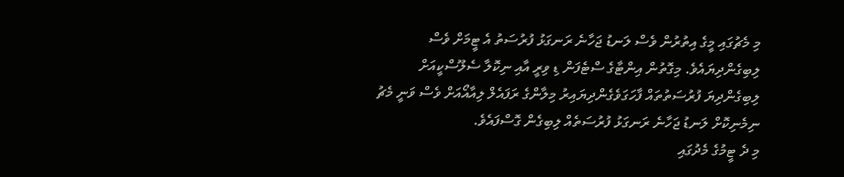މި މެޗުގައި މީގެ އިތުރުން ވެސް ލަނޑު ޖަހާނެ ރަނގަޅު ފުރުސަތު އެ ޓީމަށް ވެސް ލިބިގެންދިޔައެވެ. މިގޮތުން އިންޓާގެ ސްޓެފަން ޑި ވިރީ އާއި ނިކޮލާ ސެލޫސްކީއަށް ލިބިގެންދިޔަ ފުރުސަތުތައް ފާހަގަވެގެންދިޔައިރު މިލާންގެ ރަފައެލް ލިއާއޯއަށް ވެސް ވަނީ މެޗު ނިމެނިކޮށް ލަނޑު ޖަހާނެ ރަނގަޅު ފުރުސަތެއް ލިބިގެން ގޮސްފައެވެ.
މި ދެ ޓީމުގެ މެދުގައި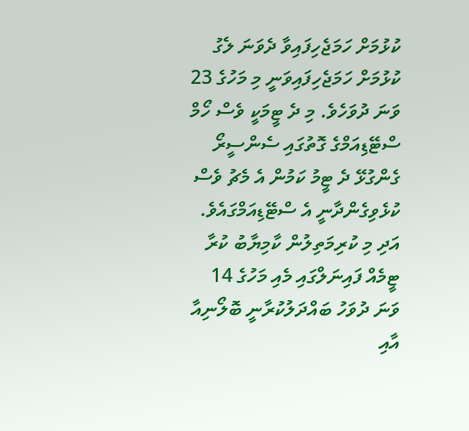ކުޅުމަށް ހަމަޖެހިފައިވާ ދެވަނަ ލެގު ކުޅުމަށް ހަމަޖެހިފައިވަނީ މި މަހުގެ 23 ވަނަ ދުވަހެވެ. މި ދެ ޓީމަކީ ވެސް ހޯމް ސްޓޭޑިއަމްގެ ގޮތުގައި ސެންސީރޯ ގެންގުޅޭ ދެ ޓީމު ކަމުން އެ މެޗު ވެސް ކުޅެވިގެންދާނީ އެ ސްޓޭޑިއަމްގައެވެ.
އަދި މި ކުރިމަތިލުން ކާމިޔާބު ކުރާ ޓީމެއް ފައިނަލްގައި މެއި މަހުގެ 14 ވަނަ ދުވަހު ބައްދަލުކުރާނީ ބޮލޯނިއާ އާއި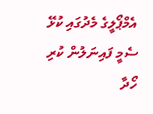އެމްޕޯލީގެ މެދުގައި ކުޅޭ ސެމީ ފައިނަލުން ކުރި ހޯދާ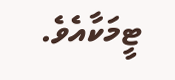ޓީމަކާއެވެ.